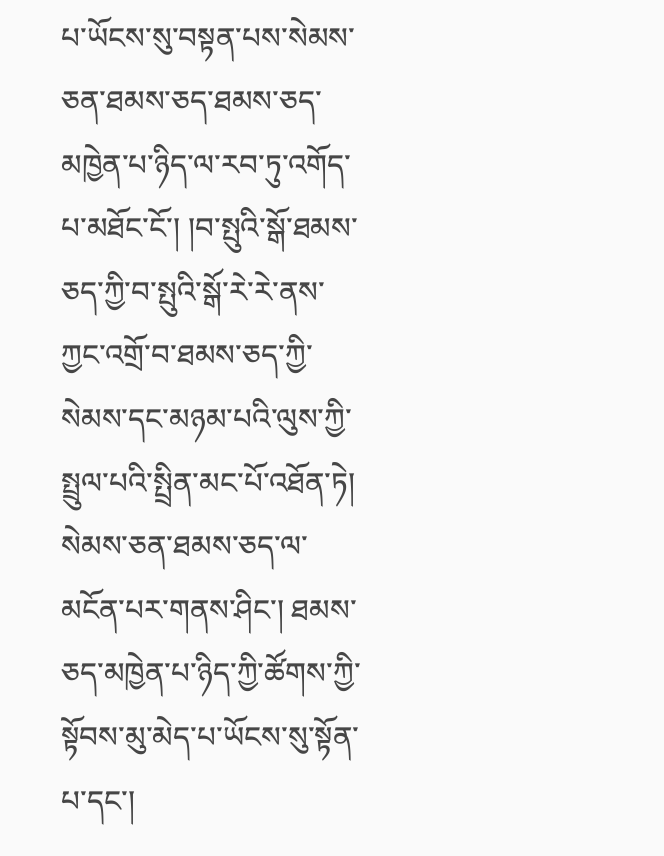པ་ཡོངས་སུ་བསྟན་པས་སེམས་ཅན་ཐམས་ཅད་ཐམས་ཅད་མཁྱེན་པ་ཉིད་ལ་རབ་ཏུ་འགོད་པ་མཐོང་ངོ་། །བ་སྤུའི་སྒོ་ཐམས་ཅད་ཀྱི་བ་སྤུའི་སྒོ་རེ་རེ་ནས་ཀྱང་འགྲོ་བ་ཐམས་ཅད་ཀྱི་སེམས་དང་མཉམ་པའི་ལུས་ཀྱི་སྤྲུལ་པའི་སྤྲིན་མང་པོ་འཐོན་ཏེ། སེམས་ཅན་ཐམས་ཅད་ལ་མངོན་པར་གནས་ཤིང་། ཐམས་ཅད་མཁྱེན་པ་ཉིད་ཀྱི་ཚོགས་ཀྱི་སྟོབས་མུ་མེད་པ་ཡོངས་སུ་སྟོན་པ་དང་།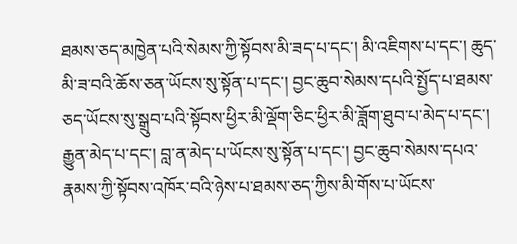ཐམས་ཅད་མཁྱེན་པའི་སེམས་ཀྱི་སྟོབས་མི་ཟད་པ་དང་། མི་འཇིགས་པ་དང་། ཆུད་མི་ཟ་བའི་ཆོས་ཅན་ཡོངས་སུ་སྟོན་པ་དང་། བྱང་ཆུབ་སེམས་དཔའི་སྤྱོད་པ་ཐམས་ཅད་ཡོངས་སུ་སྒྲུབ་པའི་སྟོབས་ཕྱིར་མི་ལྡོག་ཅིང་ཕྱིར་མི་ཟློག་ཐུབ་པ་མེད་པ་དང་། རྒྱུན་མེད་པ་དང་། བླ་ན་མེད་པ་ཡོངས་སུ་སྟོན་པ་དང་། བྱང་ཆུབ་སེམས་དཔའ་རྣམས་ཀྱི་སྟོབས་འཁོར་བའི་ཉེས་པ་ཐམས་ཅད་ཀྱིས་མི་གོས་པ་ཡོངས་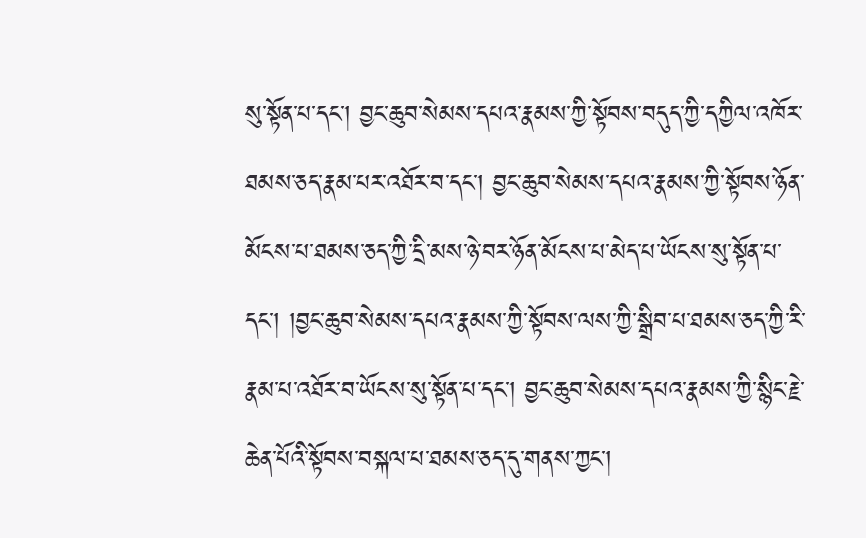སུ་སྟོན་པ་དང་། བྱང་ཆུབ་སེམས་དཔའ་རྣམས་ཀྱི་སྟོབས་བདུད་ཀྱི་དཀྱིལ་འཁོར་ཐམས་ཅད་རྣམ་པར་འཐོར་བ་དང་། བྱང་ཆུབ་སེམས་དཔའ་རྣམས་ཀྱི་སྟོབས་ཉོན་མོངས་པ་ཐམས་ཅད་ཀྱི་དྲི་མས་ཉེ་བར་ཉོན་མོངས་པ་མེད་པ་ཡོངས་སུ་སྟོན་པ་དང་། །བྱང་ཆུབ་སེམས་དཔའ་རྣམས་ཀྱི་སྟོབས་ལས་ཀྱི་སྒྲིབ་པ་ཐམས་ཅད་ཀྱི་རི་རྣམ་པ་འཐོར་བ་ཡོངས་སུ་སྟོན་པ་དང་། བྱང་ཆུབ་སེམས་དཔའ་རྣམས་ཀྱི་སྙིང་རྗེ་ཆེན་པོའི་སྟོབས་བསྐལ་པ་ཐམས་ཅད་དུ་གནས་ཀྱང་།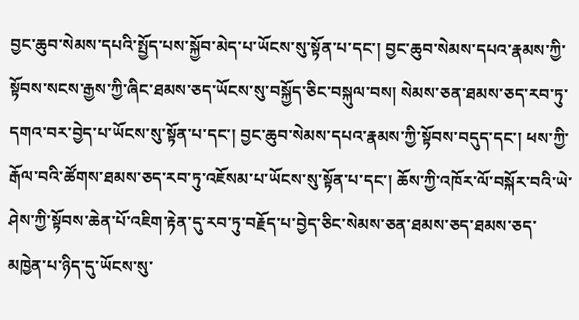བྱང་ཆུབ་སེམས་དཔའི་སྤྱོད་པས་སྐྱོབ་མེད་པ་ཡོངས་སུ་སྟོན་པ་དང་། བྱང་ཆུབ་སེམས་དཔའ་རྣམས་ཀྱི་སྟོབས་སངས་རྒྱས་ཀྱི་ཞིང་ཐམས་ཅད་ཡོངས་སུ་བསྐྱོད་ཅིང་བསྐུལ་བས། སེམས་ཅན་ཐམས་ཅད་རབ་ཏུ་དགའ་བར་བྱེད་པ་ཡོངས་སུ་སྟོན་པ་དང་། བྱང་ཆུབ་སེམས་དཔའ་རྣམས་ཀྱི་སྟོབས་བདུད་དང་། ཕས་ཀྱི་རྒོལ་བའི་ཚོགས་ཐམས་ཅད་རབ་ཏུ་འཇོསམ་པ་ཡོངས་སུ་སྟོན་པ་དང་། ཆོས་ཀྱི་འཁོར་ལོ་བསྐོར་བའི་ཡེ་ཤེས་ཀྱི་སྟོབས་ཆེན་པོ་འཇིག་རྟེན་དུ་རབ་ཏུ་བརྗོད་པ་བྱེད་ཅིང་སེམས་ཅན་ཐམས་ཅད་ཐམས་ཅད་མཁྱེན་པ་ཉིད་དུ་ཡོངས་སུ་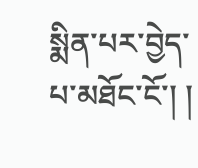སྨིན་པར་བྱེད་པ་མཐོང་ངོ་། །